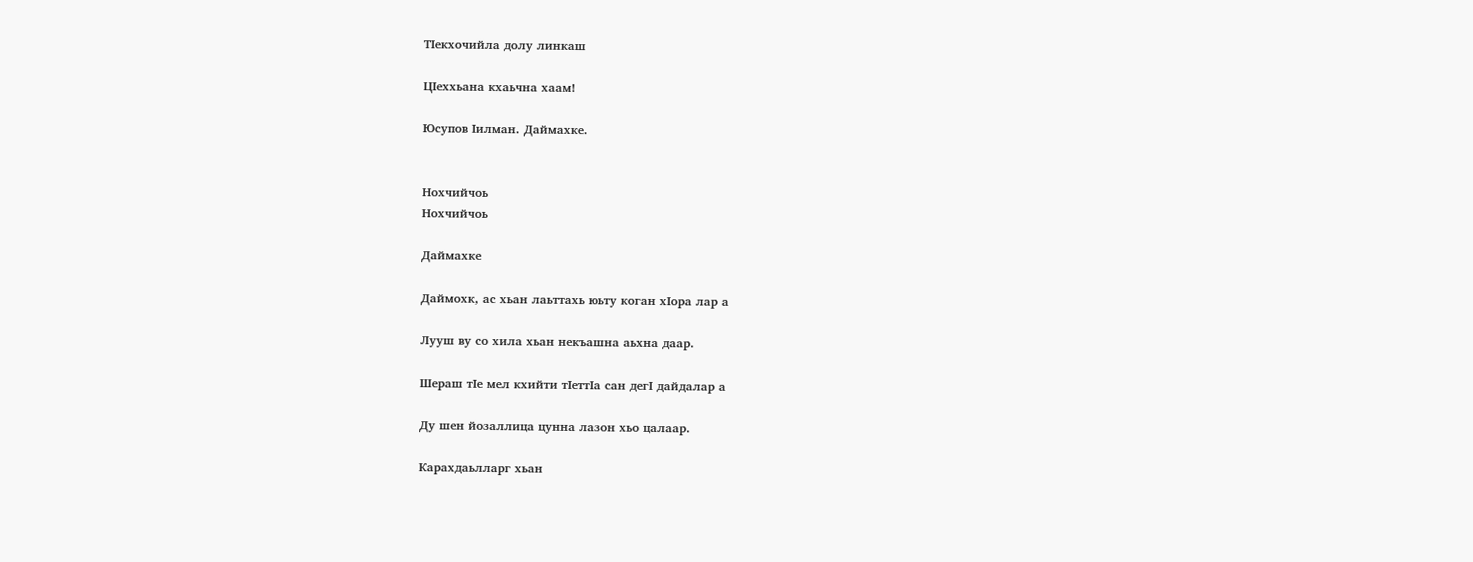ТIекхочийла долу линкаш

ЦIеххьана кхаьчна хаам!

Юсупов Iилман. Даймахке.


Нохчийчоь
Нохчийчоь

Даймахке

Даймохк, ас хьан лаьттахь юьту коган хIора лар а

Лууш ву со хила хьан некъашна аьхна даар.

Шераш тIе мел кхийти тIеттIа сан дегI дайдалар а

Ду шен йозаллица цунна лазон хьо цалаар.

Карахдаьлларг хьан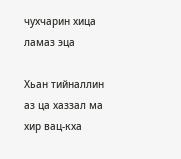чухчарин хица ламаз эца

Хьан тийналлин аз ца хаззал ма хир вац-кха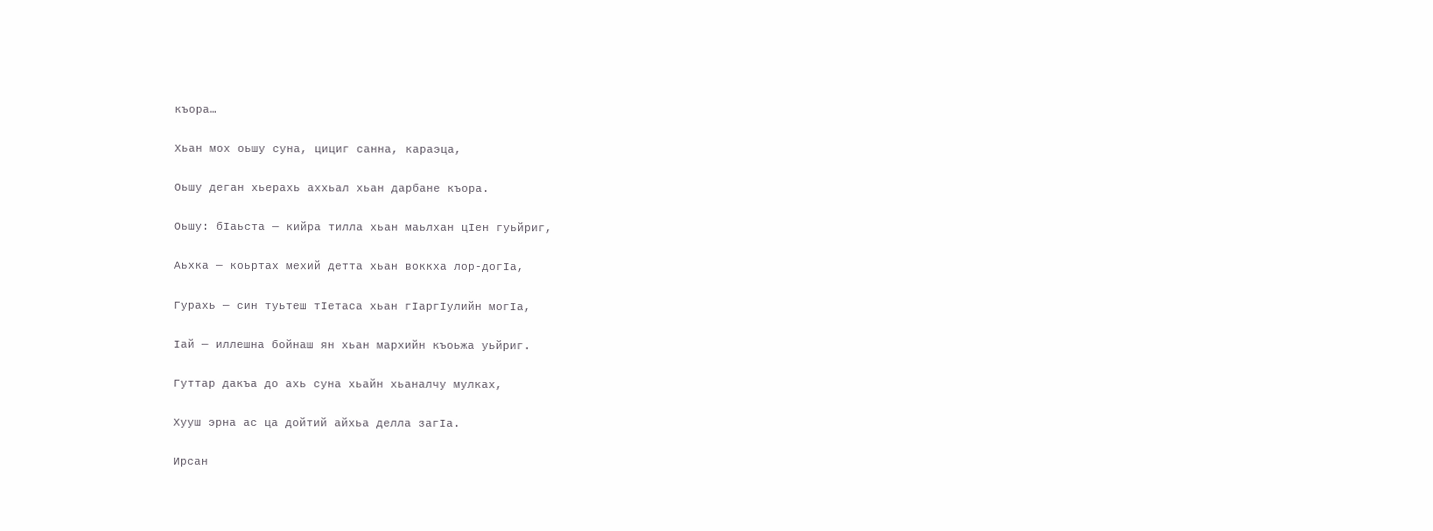къора…

Хьан мох оьшу суна, цициг санна, караэца,

Оьшу деган хьерахь аххьал хьан дарбане къора.

Оьшу: бIаьста — кийра тилла хьан маьлхан цIен гуьйриг,

Аьхка — коьртах мехий детта хьан воккха лор-догIа,

Гурахь — син туьтеш тIетаса хьан гIаргIулийн могIа,

Iай — иллешна бойнаш ян хьан мархийн къоьжа уьйриг.

Гуттар дакъа до ахь суна хьайн хьаналчу мулках,

Хууш эрна ас ца дойтий айхьа делла загIа.

Ирсан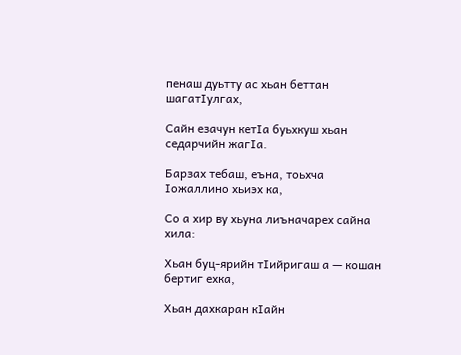пенаш дуьтту ас хьан беттан шагатIулгах,

Сайн езачун кетIа буьхкуш хьан седарчийн жагIа.

Барзах тебаш, еъна, тоьхча Iожаллино хьиэх ка,

Со а хир ву хьуна лиъначарех сайна хила:

Хьан буц-ярийн тIийригаш а — кошан бертиг ехка,

Хьан дахкаран кIайн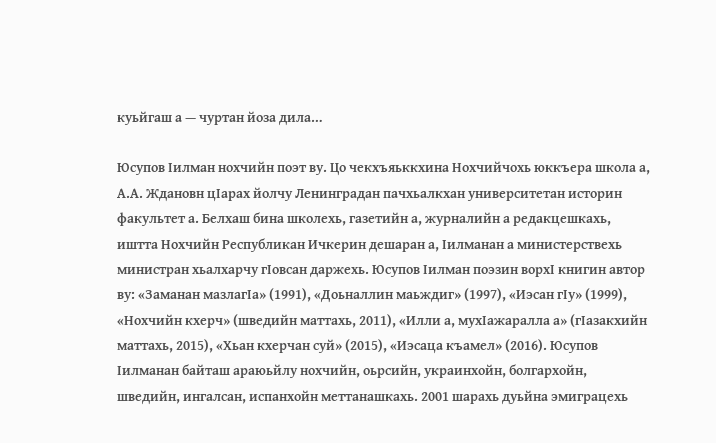куьйгаш а — чуртан йоза дила…

Юсупов Iилман нохчийн поэт ву. Цо чекхъяьккхина Нохчийчохь юккъера школа а, А.А. Ждановн цIарах йолчу Ленинградан пачхьалкхан университетан историн факультет а. Белхаш бина школехь, газетийн а, журналийн а редакцешкахь, иштта Нохчийн Республикан Ичкерин дешаран а, Iилманан а министерствехь министран хьалхарчу гIовсан даржехь. Юсупов Iилман поэзин ворхI книгин автор ву: «Заманан мазлагIа» (1991), «Доьналлин маьждиг» (1997), «Иэсан гIу» (1999), «Нохчийн кхерч» (шведийн маттахь, 2011), «Илли а, мухIажаралла а» (гIазакхийн маттахь, 2015), «Хьан кхерчан суй» (2015), «Иэсаца къамел» (2016). Юсупов Iилманан байташ араюьйлу нохчийн, оьрсийн, украинхойн, болгархойн, шведийн, ингалсан, испанхойн меттанашкахь. 2001 шарахь дуьйна эмиграцехь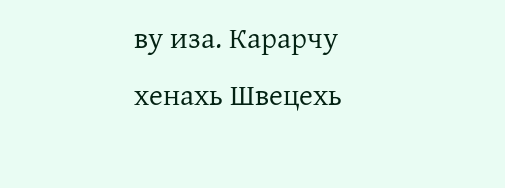ву иза. Карарчу хенахь Швецехь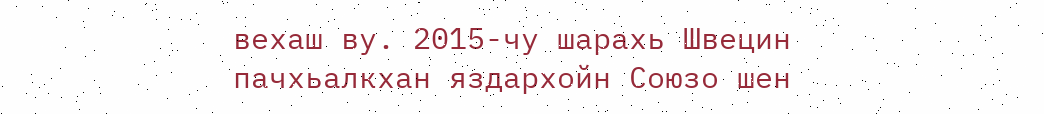вехаш ву. 2015-чу шарахь Швецин пачхьалкхан яздархойн Союзо шен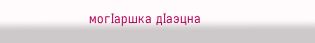могIаршка дIаэцна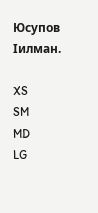Юсупов Iилман.

XS
SM
MD
LG